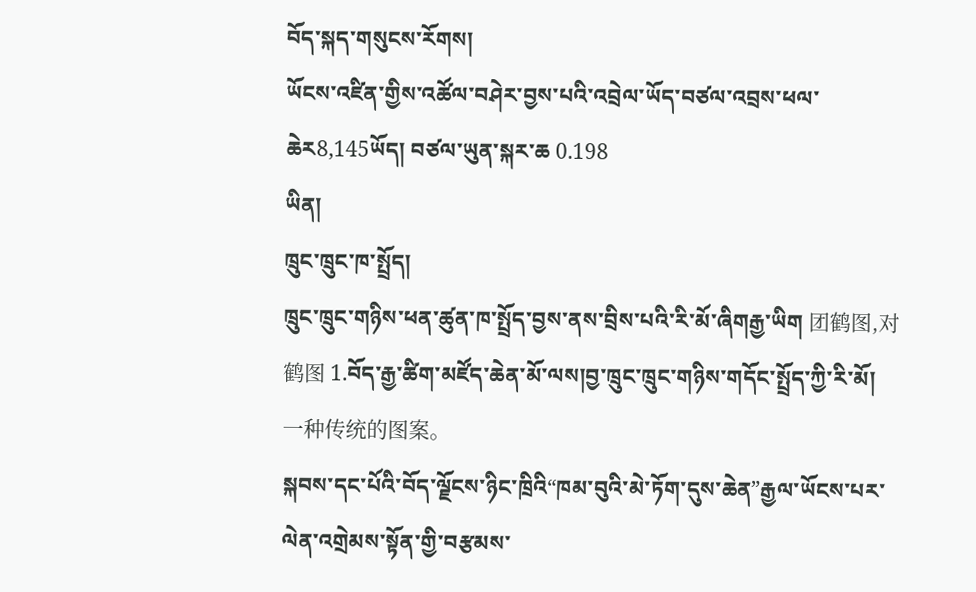བོད་སྐད་གསུངས་རོགས།
ཡོངས་འཛིན་གྱིས་འཚོལ་བཤེར་བྱས་པའི་འབྲེལ་ཡོད་བཙལ་འབྲས་ཕལ་ཆེར8,145ཡོད། བཙལ་ཡུན་སྐར་ཆ 0.198
ཡིན།
ཁྲུང་ཁྲུང་ཁ་སྤྲོད།
ཁྲུང་ཁྲུང་གཉིས་ཕན་ཚུན་ཁ་སྤྲོད་བྱས་ནས་བྲིས་པའི་རི་མོ་ཞིགརྒྱ་ཡིག 团鹤图,对鹤图 1.བོད་རྒྱ་ཚིག་མཛོད་ཆེན་མོ་ལས།བྱ་ཁྲུང་ཁྲུང་གཉིས་གདོང་སྤྲོད་ཀྱི་རི་མོ། 一种传统的图案。
སྐབས་དང་པོའི་བོད་ལྗོངས་ཉིང་ཁྲིའི“ཁམ་བུའི་མེ་ཏོག་དུས་ཆེན”རྒྱལ་ཡོངས་པར་ལེན་འགྲེམས་སྟོན་གྱི་བརྩམས་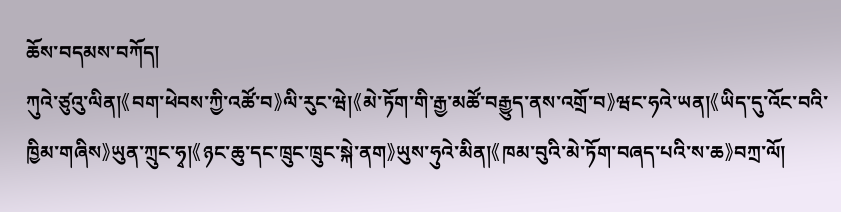ཆོས་བདམས་བཀོད།
ཀུའེ་ཙུའུ་ལིན།《བག་ཕེབས་ཀྱི་འཚོ་བ》ལི་རུང་ཝེ།《མེ་ཏོག་གི་རྒྱ་མཚོ་བརྒྱུད་ནས་འགྲོ་བ》ཝང་ཧའེ་ཡན།《ཡིད་དུ་འོང་བའི་ཁྱིམ་གཞིས》ཡུན་ཀྲུང་ཧྭ།《ཉང་ཆུ་དང་ཁྲུང་ཁྲུང་སྐེ་ནག》ཡུས་ཧུའེ་མིན།《ཁམ་བུའི་མེ་ཏོག་བཞད་པའི་ས་ཆ》བཀྲ་ལོ།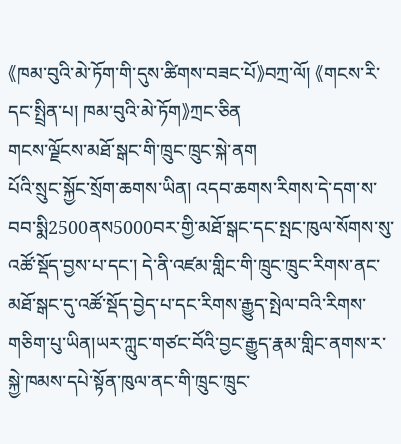《ཁམ་བུའི་མེ་ཏོག་གི་དུས་ཚིགས་བཟང་པོ》བཀྲ་ལོ། 《གངས་རི་དང་སྤྲིན་པ། ཁམ་བུའི་མེ་ཏོག》ཀྲང་ཅིན
གངས་ལྗོངས་མཐོ་སྒང་གི་ཁྲུང་ཁྲུང་སྐེ་ནག
པོའི་སྲུང་སྐྱོང་སྲོག་ཆགས་ཡིན། འདབ་ཆགས་རིགས་དེ་དག་ས་བབ་སྨི2500ནས5000བར་གྱི་མཐོ་སྒང་དང་སྤང་ཁུལ་སོགས་སུ་འཚོ་སྡོད་བྱས་པ་དང་། དེ་ནི་འཛམ་གླིང་གི་ཁྲུང་ཁྲུང་རིགས་ནང་མཐོ་སྒང་དུ་འཚོ་སྡོད་བྱེད་པ་དང་རིགས་རྒྱུད་སྤེལ་བའི་རིགས་གཅིག་པུ་ཡིན།ཡར་ཀླུང་གཙང་བོའི་བྱང་རྒྱུད་རྣམ་གླིང་ནགས་ར་སྐྱེ་ཁམས་དཔེ་སྟོན་ཁུལ་ནང་གི་ཁྲུང་ཁྲུང་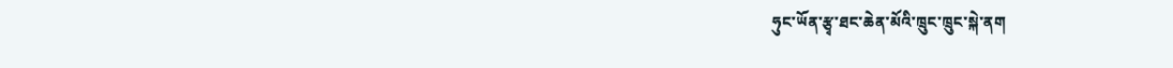ཧུང་ཡོན་རྩྭ་ཐང་ཆེན་མོའི་ཁྲུང་ཁྲུང་སྐེ་ནག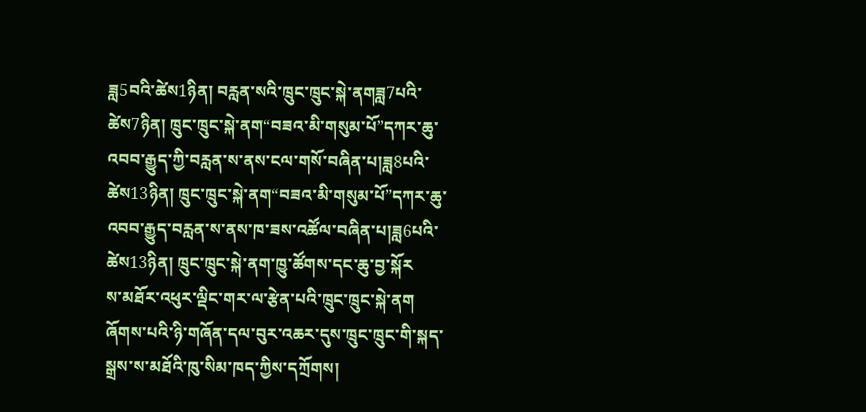ཟླ5བའི་ཚེས1ཉིན། བརླན་སའི་ཁྲུང་ཁྲུང་སྐེ་ནགཟླ7པའི་ཚེས7ཉིན། ཁྲུང་ཁྲུང་སྐེ་ནག“བཟའ་མི་གསུམ་པོ”དཀར་ཆུ་འབབ་རྒྱུད་ཀྱི་བརླན་ས་ནས་ངལ་གསོ་བཞིན་པ།ཟླ8པའི་ཚེས13ཉིན། ཁྲུང་ཁྲུང་སྐེ་ནག“བཟའ་མི་གསུམ་པོ”དཀར་ཆུ་འབབ་རྒྱུད་བརླན་ས་ནས་ཁ་ཟས་འཚོལ་བཞིན་པ།ཟླ6པའི་ཚེས13ཉིན། ཁྲུང་ཁྲུང་སྐེ་ནག་ཁྱུ་ཚོགས་དང་ཆུ་བྱ་སྐོར
ས་མཐོར་འཕུར་ལྡིང་གར་ལ་རྩེན་པའི་ཁྲུང་ཁྲུང་སྐེ་ནག
ཞོགས་པའི་ཉི་གཞོན་དལ་བུར་འཆར་དུས་ཁྲུང་ཁྲུང་གི་སྐད་སྒྲས་ས་མཐོའི་ཁུ་སིམ་ཁད་ཀྱིས་དཀྲོགས།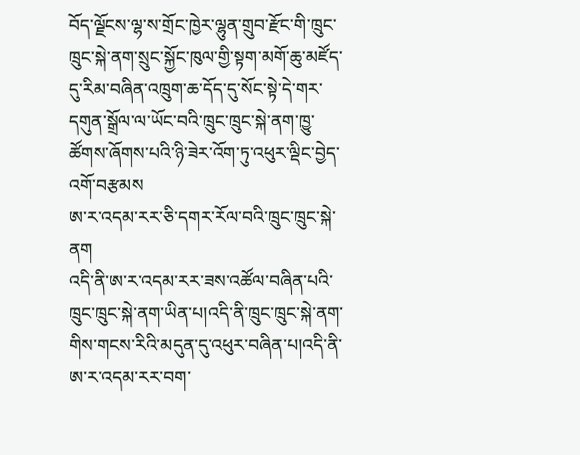བོད་ལྗོངས་ལྷ་ས་གྲོང་ཁྱེར་ལྷུན་གྲུབ་རྫོང་གི་ཁྲུང་ཁྲུང་སྐེ་ནག་སྲུང་སྐྱོང་ཁུལ་གྱི་སྟག་མགོ་ཆུ་མཛོད་དུ་རིམ་བཞིན་འཁྲུག་ཆ་དོད་དུ་སོང་སྟེ་དེ་གར་དགུན་སྒྲོལ་ལ་ཡོང་བའི་ཁྲུང་ཁྲུང་སྐེ་ནག་ཁྱུ་ཚོགས་ཞོགས་པའི་ཉི་ཟེར་འོག་ཏུ་འཕུར་ལྡིང་བྱེད་འགོ་བརྩམས
ཨ་ར་འདམ་རར་ཅི་དགར་རོལ་བའི་ཁྲུང་ཁྲུང་སྐེ་ནག
འདི་ནི་ཨ་ར་འདམ་རར་ཟས་འཚོལ་བཞིན་པའི་ཁྲུང་ཁྲུང་སྐེ་ནག་ཡིན་པ།འདི་ནི་ཁྲུང་ཁྲུང་སྐེ་ནག་གིས་གངས་རིའི་མདུན་དུ་འཕུར་བཞིན་པ།འདི་ནི་ཨ་ར་འདམ་རར་བག་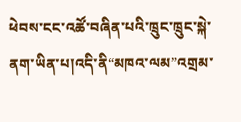ཕེབས་ངང་འཚོ་བཞིན་པའི་ཁྲུང་ཁྲུང་སྐེ་ནག་ཡིན་པ།འདི་ནི“མཁའ་ལམ”འགྲམ་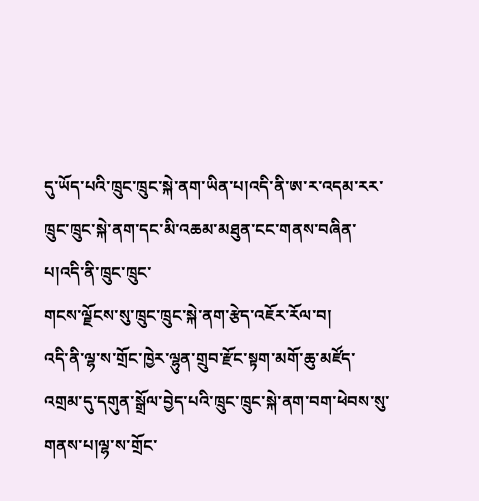དུ་ཡོད་པའི་ཁྲུང་ཁྲུང་སྐེ་ནག་ཡིན་པ།འདི་ནི་ཨ་ར་འདམ་རར་ཁྲུང་ཁྲུང་སྐེ་ནག་དང་མི་འཆམ་མཐུན་ངང་གནས་བཞིན་པ།འདི་ནི་ཁྲུང་ཁྲུང་
གངས་ལྗོངས་སུ་ཁྲུང་ཁྲུང་སྐེ་ནག་རྩེད་འཇོར་རོལ་བ།
འདི་ནི་ལྷ་ས་གྲོང་ཁྱེར་ལྷུན་གྲུབ་རྫོང་སྟག་མགོ་ཆུ་མཛོད་འགྲམ་དུ་དགུན་སྒྲོལ་བྱེད་པའི་ཁྲུང་ཁྲུང་སྐེ་ནག་བག་ཕེབས་སུ་གནས་པ།ལྷ་ས་གྲོང་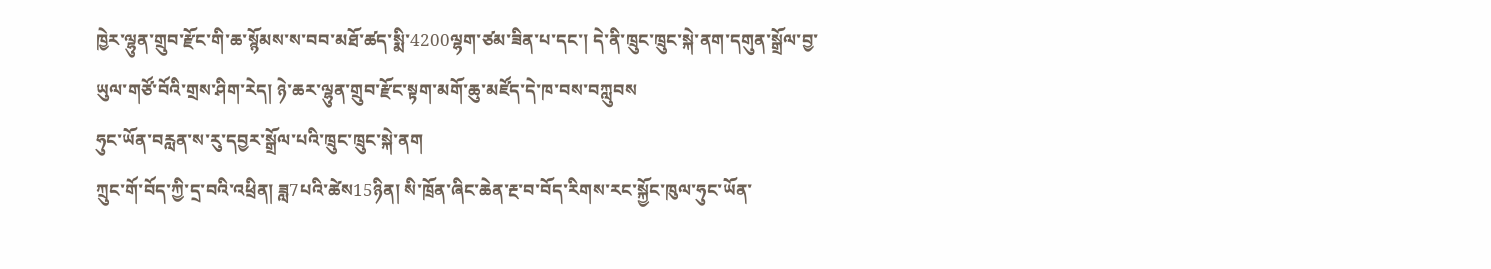ཁྱེར་ལྷུན་གྲུབ་རྫོང་གི་ཆ་སྙོམས་ས་བབ་མཐོ་ཚད་སྨི་4200ལྷག་ཙམ་ཟིན་པ་དང་། དེ་ནི་ཁྲུང་ཁྲུང་སྐེ་ནག་དགུན་སྒྲོལ་བྱ་ཡུལ་གཙོ་བོའི་གྲས་ཤིག་རེད། ཉེ་ཆར་ལྷུན་གྲུབ་རྫོང་སྟག་མགོ་ཆུ་མཛོད་དེ་ཁ་བས་བཀླུབས
ཧུང་ཡོན་བརླན་ས་རུ་དབྱར་སྒྲོལ་པའི་ཁྲུང་ཁྲུང་སྐེ་ནག
ཀྲུང་གོ་བོད་ཀྱི་དྲ་བའི་འཕྲིན། ཟླ7པའི་ཚེས15ཉིན། སི་ཁྲོན་ཞིང་ཆེན་རྔ་བ་བོད་རིགས་རང་སྐྱོང་ཁུལ་ཧུང་ཡོན་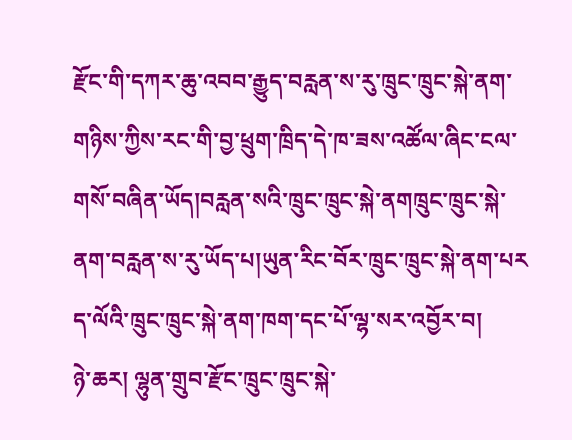རྫོང་གི་དཀར་ཆུ་འབབ་རྒྱུད་བརླན་ས་རུ་ཁྲུང་ཁྲུང་སྐེ་ནག་གཉིས་ཀྱིས་རང་གི་བྱ་ཕྲུག་ཁྲིད་དེ་ཁ་ཟས་འཚོལ་ཞིང་ངལ་གསོ་བཞིན་ཡོད།བརླན་སའི་ཁྲུང་ཁྲུང་སྐེ་ནགཁྲུང་ཁྲུང་སྐེ་ནག་བརླན་ས་རུ་ཡོད་པ།ཡུན་རིང་བོར་ཁྲུང་ཁྲུང་སྐེ་ནག་པར
ད་ལོའི་ཁྲུང་ཁྲུང་སྐེ་ནག་ཁག་དང་པོ་ལྷ་སར་འབྱོར་བ།
ཉེ་ཆར། ལྷུན་གྲུབ་རྫོང་ཁྲུང་ཁྲུང་སྐེ་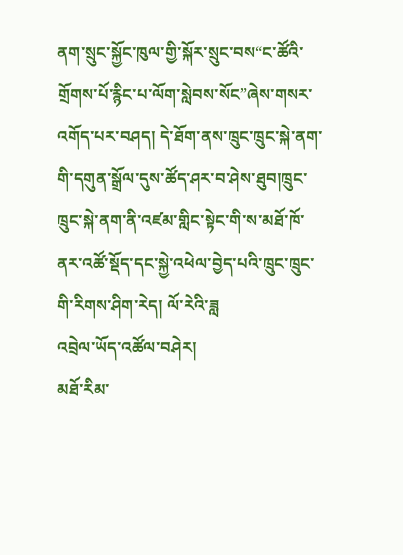ནག་སྲུང་སྐྱོང་ཁུལ་གྱི་སྐོར་སྲུང་བས“ང་ཚོའི་གྲོགས་པོ་རྙིང་པ་ལོག་སླེབས་སོང”ཞེས་གསར་འགོད་པར་བཤད། དེ་ཐོག་ནས་ཁྲུང་ཁྲུང་སྐེ་ནག་གི་དགུན་སྒྲོལ་དུས་ཚོད་ཤར་བ་ཤེས་ཐུབ།ཁྲུང་ཁྲུང་སྐེ་ནག་ནི་འཛམ་གླིང་སྟེང་གི་ས་མཐོ་ཁོ་ནར་འཚོ་སྡོད་དང་སྐྱེ་འཕེལ་བྱེད་པའི་ཁྲུང་ཁྲུང་གི་རིགས་ཤིག་རེད། ལོ་རེའི་ཟླ
འབྲེལ་ཡོད་འཚོལ་བཤེར།
མཐོ་རིམ་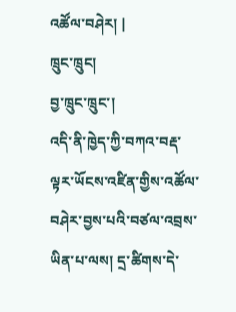འཚོལ་བཤེར། |
ཁྲུང་ཁྲུང།
བྱ་ཁྲུང་ཁྲུང་།
འདི་ནི་ཁྱེད་ཀྱི་བཀའ་བརྡ་ལྟར་ཡོངས་འཛིན་གྱིས་འཚོལ་བཤེར་བྱས་པའི་བཙལ་འབྲས་ཡིན་པ་ལས། དྲ་ཚིགས་དེ་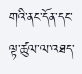གའི་ནང་དོན་དང་ལྟ་ཚུལ་ལ་འཐད་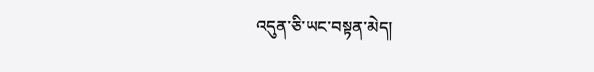འདུན་ཅི་ཡང་བསྟན་མེད།